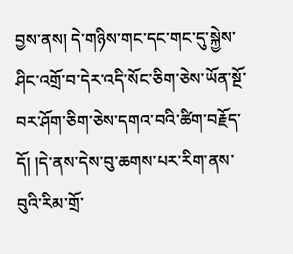བྱས་ནས། དེ་གཉིས་གང་དང་གང་དུ་སྐྱེས་ཤིང་འགྲོ་བ་དེར་འདི་སོང་ཅིག་ཅེས་ཡོན་སྔོ་བར་ཤོག་ཅིག་ཅེས་དགའ་བའི་ཚིག་བརྗོད་དོ། །དེ་ནས་དེས་བུ་ཆགས་པར་རིག་ནས་བུའི་རིམ་གྲོ་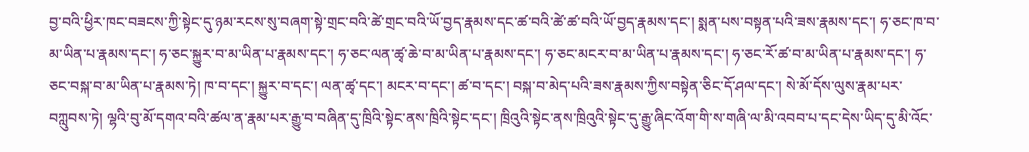བྱ་བའི་ཕྱིར་ཁང་བཟངས་ཀྱི་སྟེང་དུ་ཉམ་རངས་སུ་བཞག་སྟེ་གྲང་བའི་ཚེ་གྲང་བའི་ཡོ་བྱད་རྣམས་དང་ཚ་བའི་ཚེ་ཚ་བའི་ཡོ་བྱད་རྣམས་དང་། སྨན་པས་བསྟན་པའི་ཟས་རྣམས་དང་། ཧ་ཅང་ཁ་བ་མ་ཡིན་པ་རྣམས་དང་། ཧ་ཅང་སྐྱུར་བ་མ་ཡིན་པ་རྣམས་དང་། ཧ་ཅང་ལན་ཚྭ་ཆེ་བ་མ་ཡིན་པ་རྣམས་དང་། ཧ་ཅང་མངར་བ་མ་ཡིན་པ་རྣམས་དང་། ཧ་ཅང་རོ་ཚ་བ་མ་ཡིན་པ་རྣམས་དང་། ཧ་ཅང་བསྐ་བ་མ་ཡིན་པ་རྣམས་ཏེ། ཁ་བ་དང་། སྐྱུར་བ་དང་། ལན་ཚྭ་དང་། མངར་བ་དང་། ཚ་བ་དང་། བསྐ་བ་མེད་པའི་ཟས་རྣམས་ཀྱིས་བསྟེན་ཅིང་དོ་ཤལ་དང་། སེ་མོ་དོས་ལུས་རྣམ་པར་བཀླུབས་ཏེ། ལྷའི་བུ་མོ་དགའ་བའི་ཚལ་ན་རྣམ་པར་རྒྱུ་བ་བཞིན་དུ་ཁྲིའི་སྟེང་ནས་ཁྲིའི་སྟེང་དང་། ཁྲིའུའི་སྟེང་ནས་ཁྲིའུའི་སྟེང་དུ་རྒྱུ་ཞིང་འོག་གི་ས་གཞི་ལ་མི་འབབ་པ་དང་དེས་ཡིད་དུ་མི་འོང་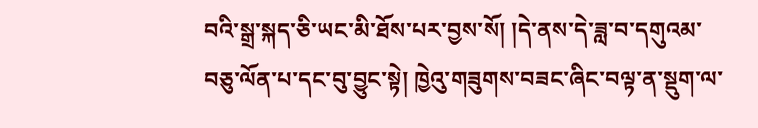བའི་སྒྲ་སྐད་ཅི་ཡང་མི་ཐོས་པར་བྱས་སོ། །དེ་ནས་དེ་ཟླ་བ་དགུའམ་བཅུ་ལོན་པ་དང་བུ་བྱུང་སྟེ། ཁྱེའུ་གཟུགས་བཟང་ཞིང་བལྟ་ན་སྡུག་ལ་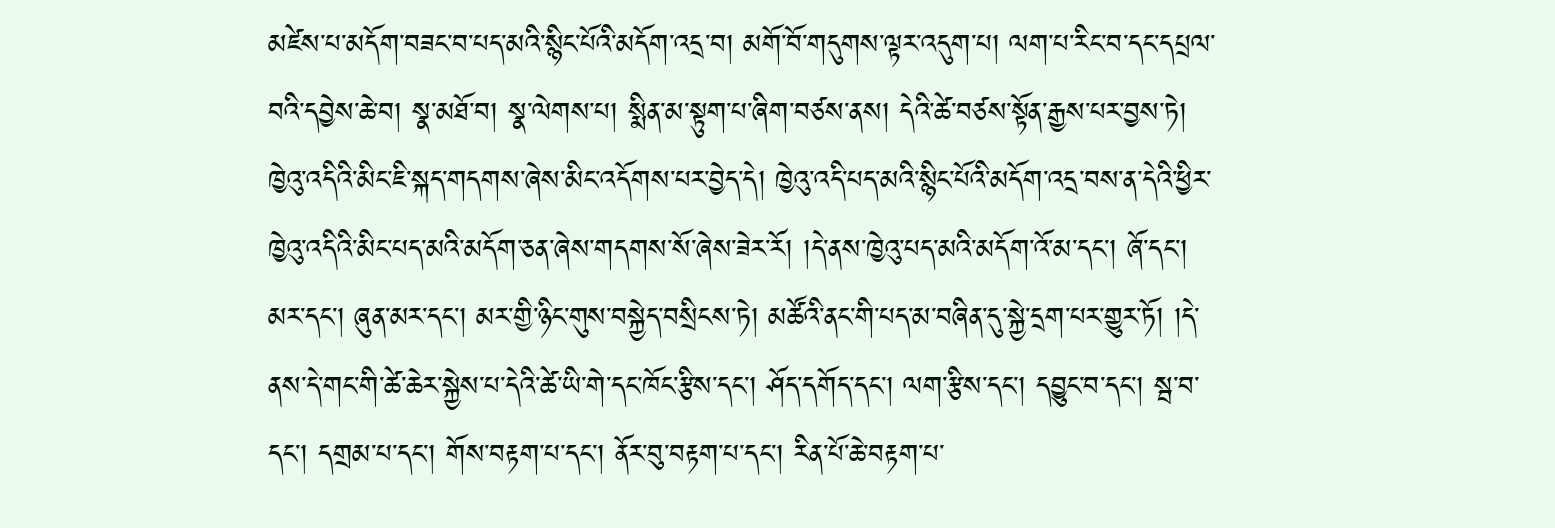མཛེས་པ་མདོག་བཟང་བ་པད་མའི་སྙིང་པོའི་མདོག་འདྲ་བ། མགོ་བོ་གདུགས་ལྟར་འདུག་པ། ལག་པ་རིང་བ་དང་དཔྲལ་བའི་དབྱེས་ཆེ་བ། སྣ་མཐོ་བ། སྣ་ལེགས་པ། སྨིན་མ་སྟུག་པ་ཞིག་བཙས་ནས། དེའི་ཚེ་བཙས་སྟོན་རྒྱས་པར་བྱས་ཏེ། ཁྱེའུ་འདིའི་མིང་ཇི་སྐད་གདགས་ཞེས་མིང་འདོགས་པར་བྱེད་དེ། ཁྱེའུ་འདི་པད་མའི་སྙིང་པོའི་མདོག་འདྲ་བས་ན་དེའི་ཕྱིར་ཁྱེའུ་འདིའི་མིང་པད་མའི་མདོག་ཅན་ཞེས་གདགས་སོ་ཞེས་ཟེར་རོ། །དེ་ནས་ཁྱེའུ་པད་མའི་མདོག་འོ་མ་དང་། ཞོ་དང་། མར་དང་། ཞུན་མར་དང་། མར་གྱི་ཉིང་གུས་བསྐྱེད་བསྲིངས་ཏེ། མཚོའི་ནང་གི་པད་མ་བཞིན་དུ་སྐྱེ་དྲག་པར་གྱུར་ཏོ། །དེ་ནས་དེ་གང་གི་ཚེ་ཆེར་སྐྱེས་པ་དེའི་ཚེ་ཡི་གེ་དང་ཁོང་རྩིས་དང་། ཤོད་དགོད་དང་། ལག་རྩིས་དང་། དབྱུང་བ་དང་། སྦ་བ་དང་། དགྲམ་པ་དང་། གོས་བརྟག་པ་དང་། ནོར་བུ་བརྟག་པ་དང་། རིན་པོ་ཆེ་བརྟག་པ་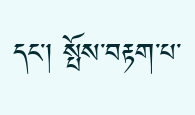དང་། སྤོས་བརྟག་པ་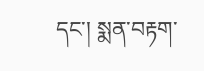དང་། སྨན་བརྟག་